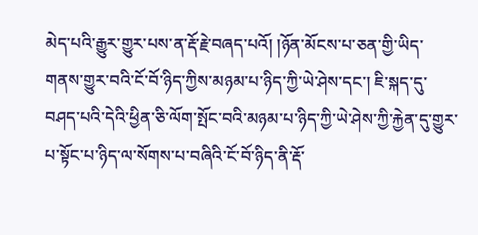མེད་པའི་རྒྱུར་གྱུར་པས་ན་རྡོ་རྗེ་བཞད་པའོ། །ཉོན་མོངས་པ་ཅན་གྱི་ཡིད་གནས་གྱུར་བའི་ངོ་བོ་ཉིད་ཀྱིས་མཉམ་པ་ཉིད་ཀྱི་ཡེ་ཤེས་དང་། ཇི་སྐད་དུ་བཤད་པའི་དེའི་ཕྱིན་ཅི་ལོག་སྤོང་བའི་མཉམ་པ་ཉིད་ཀྱི་ཡེ་ཤེས་ཀྱི་རྐྱེན་དུ་གྱུར་པ་སྟོང་པ་ཉིད་ལ་སོགས་པ་བཞིའི་ངོ་བོ་ཉིད་ནི་རྡོ་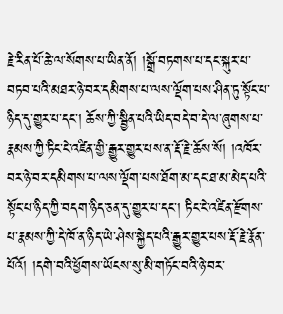རྗེ་རིན་པོ་ཆེ་ལ་སོགས་པ་ཡིན་ནོ། །སྒྲོ་བཏགས་པ་དང་སྐུར་པ་བཏབ་པའི་མཐར་ཉེ་བར་དམིགས་པ་ལས་ལྡོག་པས་ཤིན་ཏུ་སྟོང་པ་ཉིད་དུ་གྱུར་པ་དང་། ཆོས་ཀྱི་སྦྱིན་པའི་ཡིད་བདེ་བ་དེ་ལ་ཞུགས་པ་རྣམས་ཀྱི་ཏིང་ངེ་འཛིན་གྱི་རྒྱུར་གྱུར་པས་ན་རྡོ་རྗེ་ཆོས་སོ། །འཁོར་བར་ཉེ་བར་དམིགས་པ་ལས་ལྡོག་པས་ཐོག་མ་དང་ཐ་མ་མེད་པའི་སྟོང་པ་ཉིད་ཀྱི་བདག་ཉིད་ཅན་དུ་གྱུར་པ་དང་། ཏིང་ངེ་འཛིན་རྫོགས་པ་རྣམས་ཀྱི་དེ་ཁོ་ན་ཉིད་ཡེ་ཤེས་སྐྱེད་པའི་རྒྱུར་གྱུར་པས་རྡོ་རྗེ་རྣོན་པོའོ། །དགེ་བའི་ཕྱོགས་ཡོངས་སུ་མི་གཏོང་བའི་ཉེ་བར་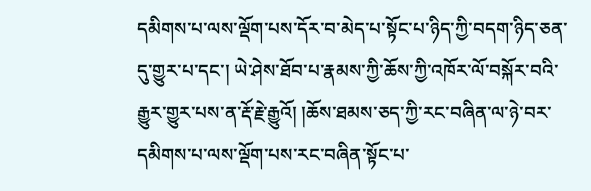དམིགས་པ་ལས་ལྡོག་པས་དོར་བ་མེད་པ་སྟོང་པ་ཉིད་ཀྱི་བདག་ཉིད་ཅན་དུ་གྱུར་པ་དང་། ཡེ་ཤེས་ཐོབ་པ་རྣམས་ཀྱི་ཆོས་ཀྱི་འཁོར་ལོ་བསྐོར་བའི་རྒྱུར་གྱུར་པས་ན་རྡོ་རྗེ་རྒྱུའོ། །ཆོས་ཐམས་ཅད་ཀྱི་རང་བཞིན་ལ་ཉེ་བར་དམིགས་པ་ལས་ལྡོག་པས་རང་བཞིན་སྟོང་པ་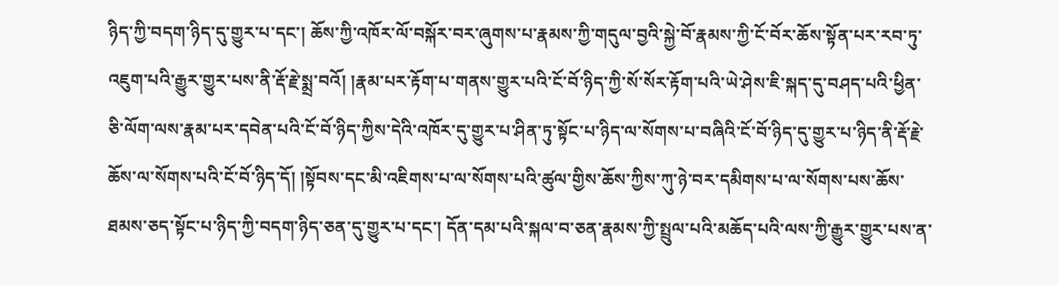ཉིད་ཀྱི་བདག་ཉིད་དུ་གྱུར་པ་དང་། ཆོས་ཀྱི་འཁོར་ལོ་བསྐོར་བར་ཞུགས་པ་རྣམས་ཀྱི་གདུལ་བྱའི་སྐྱེ་བོ་རྣམས་ཀྱི་ངོ་བོར་ཆོས་སྟོན་པར་རབ་ཏུ་འཇུག་པའི་རྒྱུར་གྱུར་པས་ནི་རྡོ་རྗེ་སྨྲ་བའོ། །རྣམ་པར་རྟོག་པ་གནས་གྱུར་པའི་ངོ་བོ་ཉིད་ཀྱི་སོ་སོར་རྟོག་པའི་ཡེ་ཤེས་ཇི་སྐད་དུ་བཤད་པའི་ཕྱིན་ཅི་ལོག་ལས་རྣམ་པར་དབེན་པའི་ངོ་བོ་ཉིད་ཀྱིས་དེའི་འཁོར་དུ་གྱུར་པ་ཤིན་ཏུ་སྟོང་པ་ཉིད་ལ་སོགས་པ་བཞིའི་ངོ་བོ་ཉིད་དུ་གྱུར་པ་ཉིད་ནི་རྡོ་རྗེ་ཆོས་ལ་སོགས་པའི་ངོ་བོ་ཉིད་དོ། །སྟོབས་དང་མི་འཇིགས་པ་ལ་སོགས་པའི་ཚུལ་གྱིས་ཆོས་ཀྱིས་ཀུ་ཉེ་བར་དམིགས་པ་ལ་སོགས་པས་ཆོས་ཐམས་ཅད་སྟོང་པ་ཉིད་ཀྱི་བདག་ཉིད་ཅན་དུ་གྱུར་པ་དང་། དོན་དམ་པའི་སྐལ་བ་ཅན་རྣམས་ཀྱི་སྤྲུལ་པའི་མཆོད་པའི་ལས་ཀྱི་རྒྱུར་གྱུར་པས་ན་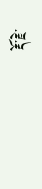རྡོ་རྗེ་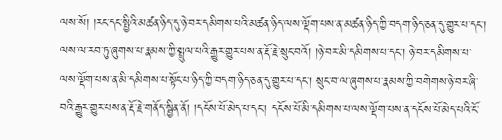ལས་སོ། །རང་དང་སྤྱིའི་མཚན་ཉིད་དུ་ཉེ་བར་དམིགས་པའི་མཚན་ཉིད་ལས་ལྡོག་པས་ན་མཚན་ཉིད་ཀྱི་བདག་ཉིད་ཅན་དུ་གྱུར་པ་དང་། ལས་ལ་རབ་ཏུ་ཞུགས་པ་རྣམས་ཀྱི་སྤྲུལ་པའི་རྒྱུར་གྱུར་པས་ན་རྡོ་རྗེ་སྲུང་བའོ། །ཉེ་བར་མི་དམིགས་པ་དང་། ཉེ་བར་དམིགས་པ་
ལས་ལྡོག་པས་ན་མི་དམིགས་པ་སྟོང་པ་ཉིད་ཀྱི་བདག་ཉིད་ཅན་དུ་གྱུར་པ་དང་། སྲུང་བ་ལ་ཞུགས་པ་རྣམས་ཀྱི་བགེགས་ཉེ་བར་ཞི་བའི་རྒྱུར་གྱུར་པས་ན་རྡོ་རྗེ་གནོད་སྦྱིན་ནོ། །དངོས་པོ་མེད་པ་དང་། དངོས་པོ་མི་དམིགས་པ་ལས་ལྡོག་པས་ན་དངོས་པོ་མེད་པའི་ངོ་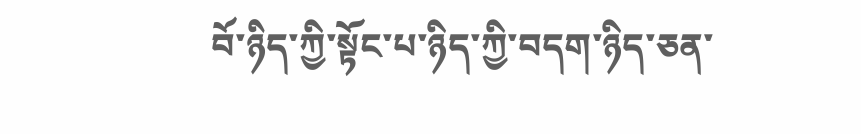བོ་ཉིད་ཀྱི་སྟོང་པ་ཉིད་ཀྱི་བདག་ཉིད་ཅན་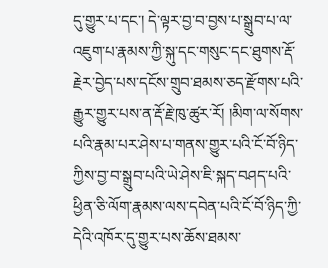དུ་གྱུར་པ་དང་། དེ་ལྟར་བྱ་བ་བྱས་པ་སྒྲུབ་པ་ལ་འཇུག་པ་རྣམས་ཀྱི་སྐུ་དང་གསུང་དང་ཐུགས་རྡོ་རྗེར་བྱེད་པས་དངོས་གྲུབ་ཐམས་ཅད་རྫོགས་པའི་རྒྱུར་གྱུར་པས་ན་རྡོ་རྗེ་ཁུ་ཚུར་རོ། །མིག་ལ་སོགས་པའི་རྣམ་པར་ཤེས་པ་གནས་གྱུར་པའི་ངོ་བོ་ཉིད་ཀྱིས་བྱ་བ་སྒྲུབ་པའི་ཡེ་ཤེས་ཇི་སྐད་བཤད་པའི་ཕྱིན་ཅི་ལོག་རྣམས་ལས་དབེན་པའི་ངོ་བོ་ཉིད་ཀྱི་དེའི་འཁོར་དུ་གྱུར་པས་ཆོས་ཐམས་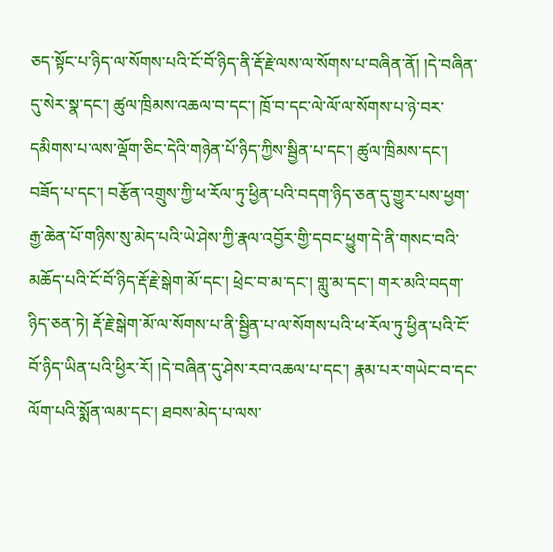ཅད་སྟོང་པ་ཉིད་ལ་སོགས་པའི་ངོ་བོ་ཉིད་ནི་རྡོ་རྗེ་ལས་ལ་སོགས་པ་བཞིན་ནོ། །དེ་བཞིན་དུ་སེར་སྣ་དང་། ཚུལ་ཁྲིམས་འཆལ་བ་དང་། ཁྲོ་བ་དང་ལེ་ལོ་ལ་སོགས་པ་ཉེ་བར་དམིགས་པ་ལས་ལྡོག་ཅིང་དེའི་གཉེན་པོ་ཉིད་ཀྱིས་སྦྱིན་པ་དང་། ཚུལ་ཁྲིམས་དང་། བཟོད་པ་དང་། བརྩོན་འགྲུས་ཀྱི་ཕ་རོལ་ཏུ་ཕྱིན་པའི་བདག་ཉིད་ཅན་དུ་གྱུར་པས་ཕྱག་རྒྱ་ཆེན་པོ་གཉིས་སུ་མེད་པའི་ཡེ་ཤེས་ཀྱི་རྣལ་འབྱོར་གྱི་དབང་ཕྱུག་དེ་ནི་གསང་བའི་མཆོད་པའི་ངོ་བོ་ཉིད་རྡོ་རྗེ་སྒེག་མོ་དང་། ཕྲེང་བ་མ་དང་། གླུ་མ་དང་། གར་མའི་བདག་ཉིད་ཅན་ཏེ། རྡོ་རྗེ་སྒེག་མོ་ལ་སོགས་པ་ནི་སྦྱིན་པ་ལ་སོགས་པའི་ཕ་རོལ་ཏུ་ཕྱིན་པའི་ངོ་བོ་ཉིད་ཡིན་པའི་ཕྱིར་རོ། །དེ་བཞིན་དུ་ཤེས་རབ་འཆལ་པ་དང་། རྣམ་པར་གཡེང་བ་དང་ལོག་པའི་སྨོན་ལམ་དང་། ཐབས་མེད་པ་ལས་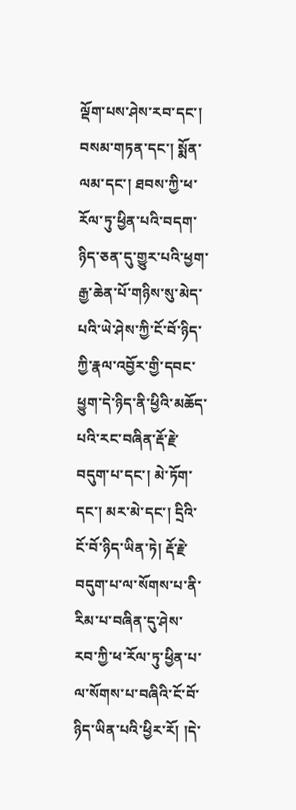ལྡོག་པས་ཤེས་རབ་དང་། བསམ་གཏན་དང་། སྨོན་ལམ་དང་། ཐབས་ཀྱི་ཕ་རོལ་ཏུ་ཕྱིན་པའི་བདག་ཉིད་ཅན་དུ་གྱུར་པའི་ཕྱག་རྒྱ་ཆེན་པོ་གཉིས་སུ་མེད་པའི་ཡེ་ཤེས་ཀྱི་ངོ་བོ་ཉིད་ཀྱི་རྣལ་འབྱོར་གྱི་དབང་ཕྱུག་དེ་ཉིད་ནི་ཕྱིའི་མཆོད་པའི་རང་བཞིན་རྡོ་རྗེ་བདུག་པ་དང་། མེ་ཏོག་དང་། མར་མེ་དང་། དྲིའི་ངོ་བོ་ཉིད་ཡིན་ཏེ། རྡོ་རྗེ་བདུག་པ་ལ་སོགས་པ་ནི་རིམ་པ་བཞིན་དུ་ཤེས་རབ་ཀྱི་ཕ་རོལ་ཏུ་ཕྱིན་པ་ལ་སོགས་པ་བཞིའི་ངོ་བོ་ཉིད་ཡིན་པའི་ཕྱིར་རོ། །དེ་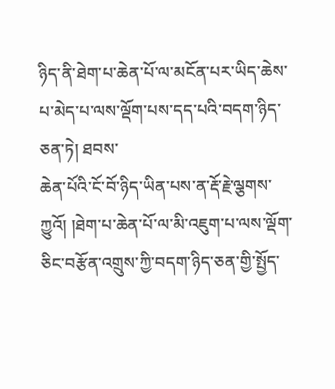ཉིད་ནི་ཐེག་པ་ཆེན་པོ་ལ་མངོན་པར་ཡིད་ཆེས་པ་མེད་པ་ལས་ལྡོག་པས་དད་པའི་བདག་ཉིད་ཅན་ཏེ། ཐབས་
ཆེན་པོའི་ངོ་བོ་ཉིད་ཡིན་པས་ན་རྡོ་རྗེ་ལྕགས་ཀྱུའོ། །ཐེག་པ་ཆེན་པོ་ལ་མི་འཇུག་པ་ལས་ལྡོག་ཅིང་བརྩོན་འགྲུས་ཀྱི་བདག་ཉིད་ཅན་གྱི་སྤྱོད་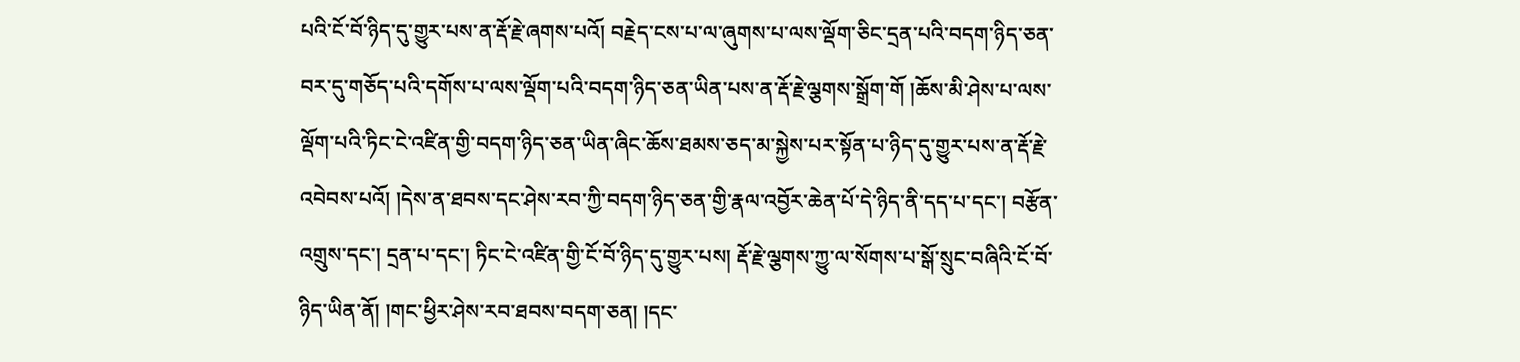པའི་ངོ་བོ་ཉིད་དུ་གྱུར་པས་ན་རྡོ་རྗེ་ཞགས་པའོ། བརྗེད་ངས་པ་ལ་ཞུགས་པ་ལས་ལྡོག་ཅིང་དྲན་པའི་བདག་ཉིད་ཅན་བར་དུ་གཅོད་པའི་དགོས་པ་ལས་ལྡོག་པའི་བདག་ཉིད་ཅན་ཡིན་པས་ན་རྡོ་རྗེ་ལྕགས་སྒྲོག་གོ །ཆོས་མི་ཤེས་པ་ལས་ལྡོག་པའི་ཏིང་ངེ་འཛིན་གྱི་བདག་ཉིད་ཅན་ཡིན་ཞིང་ཆོས་ཐམས་ཅད་མ་སྐྱེས་པར་སྟོན་པ་ཉིད་དུ་གྱུར་པས་ན་རྡོ་རྗེ་འབེབས་པའོ། །དེས་ན་ཐབས་དང་ཤེས་རབ་ཀྱི་བདག་ཉིད་ཅན་གྱི་རྣལ་འབྱོར་ཆེན་པོ་དེ་ཉིད་ནི་དད་པ་དང་། བརྩོན་འགྲུས་དང་། དྲན་པ་དང་། ཏིང་ངེ་འཛིན་གྱི་ངོ་བོ་ཉིད་དུ་གྱུར་པས། རྡོ་རྗེ་ལྕགས་ཀྱུ་ལ་སོགས་པ་སྒོ་སྲུང་བཞིའི་ངོ་བོ་ཉིད་ཡིན་ནོ། །གང་ཕྱིར་ཤེས་རབ་ཐབས་བདག་ཅན། །དང་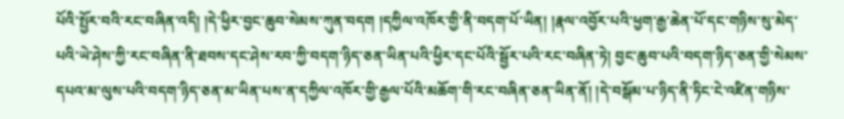པོའི་སྤྱོར་བའི་རང་བཞིན་འདི། །དེ་ཕྱིར་བྱང་ཆུབ་སེམས་ཀུན་བདག །དཀྱིལ་འཁོར་གྱི་ནི་བདག་པོ་ཡིན། །རྣལ་འབྱོར་པའི་ཕྱག་རྒྱ་ཆེན་པོ་དང་གཉིས་སུ་མེད་པའི་ཡེ་ཤེས་ཀྱི་རང་བཞིན་ནི་ཐབས་དང་ཤེས་རབ་ཀྱི་བདག་ཉིད་ཅན་ཡིན་པའི་ཕྱིར་དང་པོའི་སྦྱོར་པའི་རང་བཞིན་ཏེ། བྱང་ཆུབ་པའི་བདག་ཉིད་ཅན་གྱི་སེམས་དཔའ་མ་ལུས་པའི་བདག་ཉིད་ཅན་མ་ཡིན་པས་ན་དཀྱིལ་འཁོར་གྱི་རྒྱལ་པོའི་མཆོག་གི་རང་བཞིན་ཅན་ཡིན་ནོ། །དེ་བསྒོམ་པ་ཉིད་ནི་ཏིང་ངེ་འཛིན་གཉིས་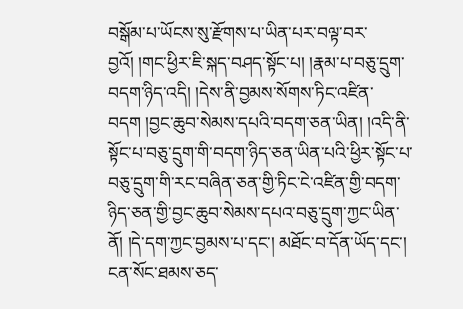བསྒོམ་པ་ཡོངས་སུ་རྫོགས་པ་ཡིན་པར་བལྟ་བར་བྱའོ། །གང་ཕྱིར་ཇི་སྐད་བཤད་སྟོང་པ། །རྣམ་པ་བཅུ་དྲུག་བདག་ཉིད་འདི། །དེས་ནི་བྱམས་སོགས་ཏིང་འཛིན་བདག །བྱང་ཆུབ་སེམས་དཔའི་བདག་ཅན་ཡིན། །འདི་ནི་སྟོང་པ་བཅུ་དྲུག་གི་བདག་ཉིད་ཅན་ཡིན་པའི་ཕྱིར་སྟོང་པ་བཅུ་དྲུག་གི་རང་བཞིན་ཅན་གྱི་ཏིང་ངེ་འཛིན་གྱི་བདག་ཉིད་ཅན་གྱི་བྱང་ཆུབ་སེམས་དཔའ་བཅུ་དྲུག་ཀྱང་ཡིན་ནོ། །དེ་དག་ཀྱང་བྱམས་པ་དང་། མཐོང་བ་དོན་ཡོད་དང་། ངན་སོང་ཐམས་ཅད་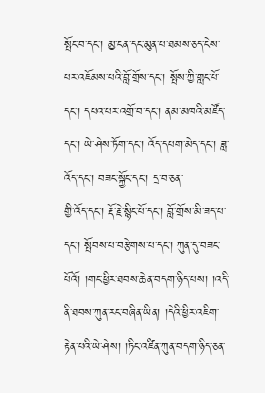སྤོང་བ་དང་། མྱ་ངན་དང་མུན་པ་ཐམས་ཅད་ངེས་པར་འཇོམས་པའི་བློ་གྲོས་དང་། སྤོས་ཀྱི་གླང་པོ་དང་། དཔའ་པར་འགྲོ་བ་དང་། ནམ་མཁའི་མཛོད་དང་། ཡེ་ཤེས་ཏོག་དང་། འོད་དཔག་མེད་དང་། ཟླ་འོད་དང་། བཟང་སྐྱོང་དང་། དྲ་བ་ཅན་
གྱི་འོད་དང་། རྡོ་རྗེ་སྙིང་པོ་དང་། བློ་གྲོས་མི་ཟད་པ་དང་། སྤོབས་པ་བརྩེགས་པ་དང་། ཀུན་དུ་བཟང་པོའོ། །གང་ཕྱིར་ཐབས་ཆེན་བདག་ཉིད་པས། །འདི་ནི་ཐབས་ཀུན་རང་བཞིན་ཡིན། །དེའི་ཕྱིར་འཇིག་རྟེན་པའི་ཡེ་ཤེས། །ཏིང་འཛིན་ཀུན་བདག་ཉིད་ཅན་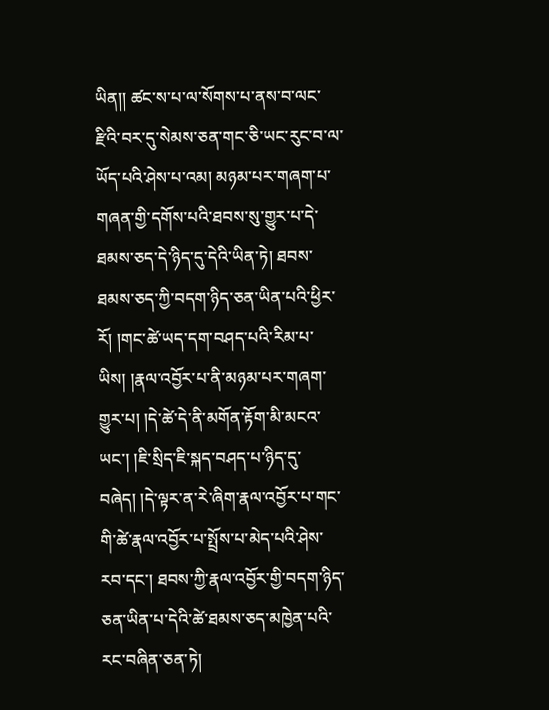ཡིན།། ཚང་ས་པ་ལ་སོགས་པ་ནས་བ་ལང་རྫིའི་བར་དུ་སེམས་ཅན་གང་ཅི་ཡང་རུང་བ་ལ་ཡོད་པའི་ཤེས་པ་འམ། མཉམ་པར་གཞག་པ་གཞན་གྱི་དགོས་པའི་ཐབས་སུ་གྱུར་པ་དེ་ཐམས་ཅད་དེ་ཉིད་དུ་དེའི་ཡིན་ཏེ། ཐབས་ཐམས་ཅད་ཀྱི་བདག་ཉིད་ཅན་ཡིན་པའི་ཕྱིར་རོ། །གང་ཚེ་ཡད་དག་བཤད་པའི་རིམ་པ་ཡིས། །རྣལ་འབྱོར་པ་ནི་མཉམ་པར་གཞག་གྱུར་པ། །དེ་ཚེ་དེ་ནི་མགོན་རྟོག་མི་མངའ་ཡང་། །ཇི་སྲིད་ཇི་སྐད་བཤད་པ་ཉིད་དུ་བཞེད། །དེ་ལྟར་ན་རེ་ཞིག་རྣལ་འབྱོར་པ་གང་གི་ཚེ་རྣལ་འབྱོར་པ་སྤྲོས་པ་མེད་པའི་ཤེས་རབ་དང་། ཐབས་ཀྱི་རྣལ་འབྱོར་གྱི་བདག་ཉིད་ཅན་ཡིན་པ་དེའི་ཚེ་ཐམས་ཅད་མཁྱེན་པའི་རང་བཞིན་ཅན་ཏེ།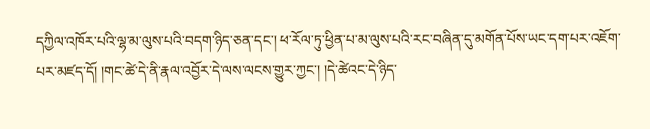དཀྱིལ་འཁོར་པའི་ལྷ་མ་ལུས་པའི་བདག་ཉིད་ཅན་དང་། ཕ་རོལ་ཏུ་ཕྱིན་པ་མ་ལུས་པའི་རང་བཞིན་དུ་མགོན་པོས་ཡང་དག་པར་འཇོག་པར་མཛད་དོ། །གང་ཚེ་དེ་ནི་རྣལ་འབྱོར་དེ་ལས་ལངས་གྱུར་ཀྱང་། །དེ་ཚེའང་དེ་ཉིད་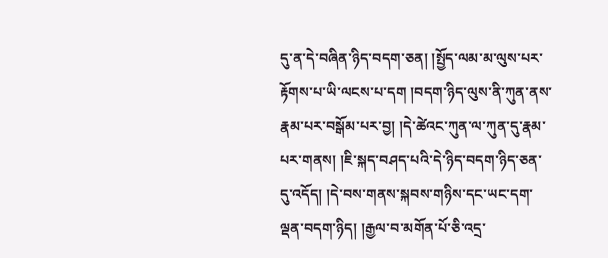དུ་ན་དེ་བཞིན་ཉིད་བདག་ཅན། །སྤྱོད་ལམ་མ་ལུས་པར་རྟོགས་པ་ཡི་ལངས་པ་དག །བདག་ཉིད་ལུས་ནི་ཀུན་ནས་རྣམ་པར་བསྒོམ་པར་བྱ། །དེ་ཚེའང་ཀུན་ལ་ཀུན་དུ་རྣམ་པར་གནས། །ཇི་སྐད་བཤད་པའི་དེ་ཉིད་བདག་ཉིད་ཅན་དུ་འདོད། །དེ་བས་གནས་སྐབས་གཉིས་དང་ཡང་དག་ལྡན་བདག་ཉིད། །རྒྱལ་བ་མགོན་པོ་ཅི་འདྲ་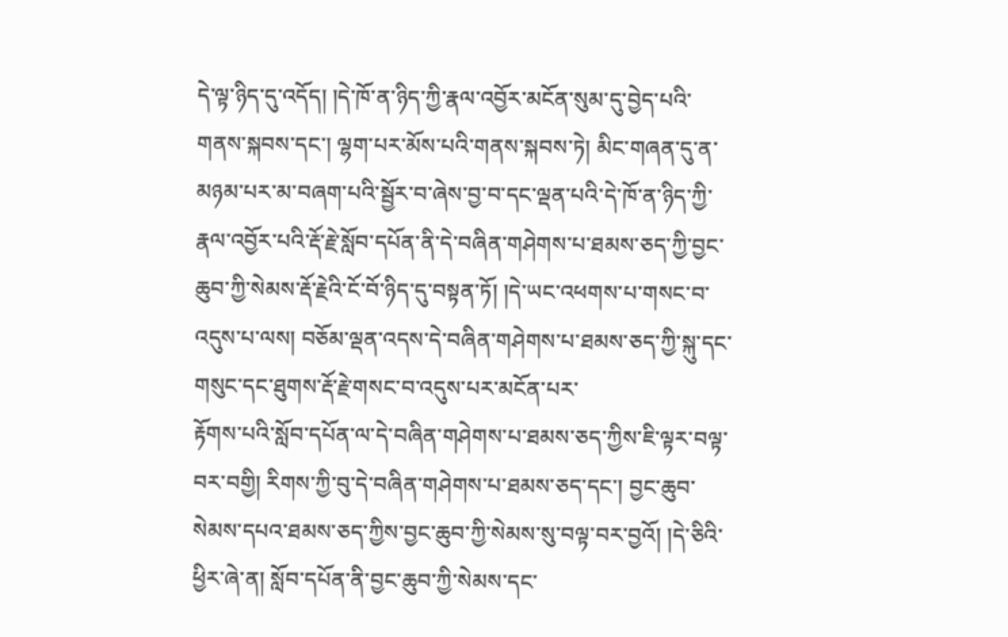དེ་ལྟ་ཉིད་དུ་འདོད། །དེ་ཁོ་ན་ཉིད་ཀྱི་རྣལ་འབྱོར་མངོན་སུམ་དུ་བྱེད་པའི་གནས་སྐབས་དང་། ལྷག་པར་མོས་པའི་གནས་སྐབས་ཏེ། མིང་གཞན་དུ་ན་མཉམ་པར་མ་བཞག་པའི་སྦྱོར་བ་ཞེས་བྱ་བ་དང་ལྡན་པའི་དེ་ཁོ་ན་ཉིད་ཀྱི་རྣལ་འབྱོར་པའི་རྡོ་རྗེ་སློབ་དཔོན་ནི་དེ་བཞིན་གཤེགས་པ་ཐམས་ཅད་ཀྱི་བྱང་ཆུབ་ཀྱི་སེམས་རྡོ་རྗེའི་ངོ་བོ་ཉིད་དུ་བསྟན་ཏོ། །དེ་ཡང་འཕགས་པ་གསང་བ་འདུས་པ་ལས། བཅོམ་ལྡན་འདས་དེ་བཞིན་གཤེགས་པ་ཐམས་ཅད་ཀྱི་སྐུ་དང་གསུང་དང་ཐུགས་རྡོ་རྗེ་གསང་བ་འདུས་པར་མངོན་པར་
རྟོགས་པའི་སློབ་དཔོན་ལ་དེ་བཞིན་གཤེགས་པ་ཐམས་ཅད་ཀྱིས་ཇི་ལྟར་བལྟ་བར་བགྱི། རིགས་ཀྱི་བུ་དེ་བཞིན་གཤེགས་པ་ཐམས་ཅད་དང་། བྱང་ཆུབ་སེམས་དཔའ་ཐམས་ཅད་ཀྱིས་བྱང་ཆུབ་ཀྱི་སེམས་སུ་བལྟ་བར་བྱའོ། །དེ་ཅིའི་ཕྱིར་ཞེ་ན། སློབ་དཔོན་ནི་བྱང་ཆུབ་ཀྱི་སེམས་དང་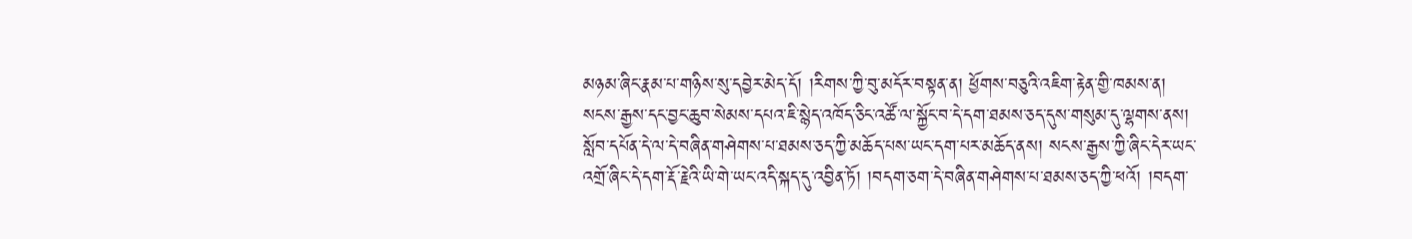མཉམ་ཞིང་རྣམ་པ་གཉིས་སུ་དབྱེར་མེད་དོ། །རིགས་ཀྱི་བུ་མདོར་བསྟན་ན། ཕྱོགས་བཅུའི་འཇིག་རྟེན་གྱི་ཁམས་ན། སངས་རྒྱས་དང་བྱང་ཆུབ་སེམས་དཔའ་ཇི་སྙེད་འཁོད་ཅིང་འཚོ་ལ་སྐྱོང་བ་དེ་དག་ཐམས་ཅད་དུས་གསུམ་དུ་ལྷགས་ནས། སློབ་དཔོན་དེ་ལ་དེ་བཞིན་གཤེགས་པ་ཐམས་ཅད་ཀྱི་མཆོད་པས་ཡང་དག་པར་མཆོད་ནས། སངས་རྒྱས་ཀྱི་ཞིང་དེར་ཡང་འགྲོ་ཞིང་དེ་དག་རྡོ་རྗེའི་ཡི་གེ་ཡང་འདི་སྐད་དུ་འབྱིན་ཏོ། །བདག་ཅག་དེ་བཞིན་གཤེགས་པ་ཐམས་ཅད་ཀྱི་ཕའོ། །བདག་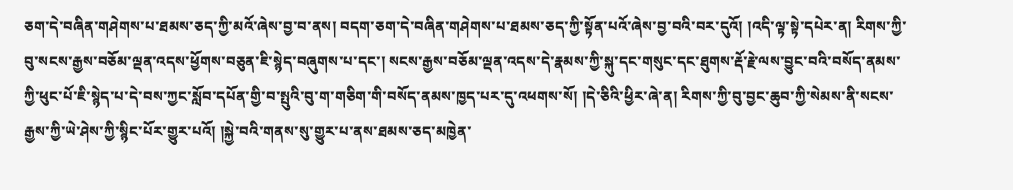ཅག་དེ་བཞིན་གཤེགས་པ་ཐམས་ཅད་ཀྱི་མའོ་ཞེས་བྱ་བ་ནས། བདག་ཅག་དེ་བཞིན་གཤེགས་པ་ཐམས་ཅད་ཀྱི་སྟོན་པའོ་ཞེས་བྱ་བའི་བར་དུའོ། །འདི་ལྟ་སྟེ་དཔེར་ན། རིགས་ཀྱི་བུ་སངས་རྒྱས་བཅོམ་ལྡན་འདས་ཕྱོགས་བཅུན་ཇི་སྙེད་བཞུགས་པ་དང་། སངས་རྒྱས་བཅོམ་ལྡན་འདས་དེ་རྣམས་ཀྱི་སྐུ་དང་གསུང་དང་ཐུགས་རྡོ་རྗེ་ལས་བྱུང་བའི་བསོད་ནམས་ཀྱི་ཕུང་པོ་ཇི་སྙེད་པ་དེ་བས་ཀྱང་སློབ་དཔོན་གྱི་བ་སྤུའི་བུ་ག་གཅིག་གི་བསོད་ནམས་ཁྱད་པར་དུ་འཕགས་སོ། །དེ་ཅིའི་ཕྱིར་ཞེ་ན། རིགས་ཀྱི་བུ་བྱང་ཆུབ་ཀྱི་སེམས་ནི་སངས་རྒྱས་ཀྱི་ཡེ་ཤེས་ཀྱི་སྙིང་པོར་གྱུར་པའོ། །སྐྱེ་བའི་གནས་སུ་གྱུར་པ་ནས་ཐམས་ཅད་མཁྱེན་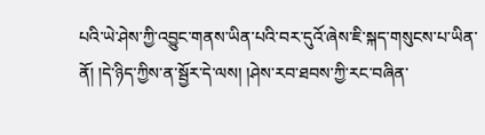པའི་ཡེ་ཤེས་ཀྱི་འབྱུང་གནས་ཡིན་པའི་བར་དུའོ་ཞེས་ཇི་སྐད་གསུངས་པ་ཡིན་ནོ། །དེ་ཉིད་ཀྱིས་ན་སྦྱོར་དེ་ལས། །ཤེས་རབ་ཐབས་ཀྱི་རང་བཞིན་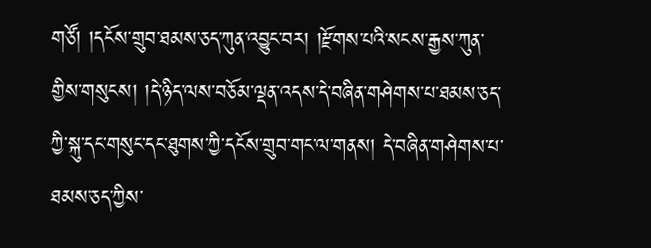གཙོ། །དངོས་གྲུབ་ཐམས་ཅད་ཀུན་འབྱུང་བར། །རྫོགས་པའི་སངས་རྒྱས་ཀུན་གྱིས་གསུངས། །དེ་ཉིད་ལས་བཅོམ་ལྡན་འདས་དེ་བཞིན་གཤེགས་པ་ཐམས་ཅད་ཀྱི་སྐུ་དང་གསུང་དང་ཐུགས་ཀྱི་དངོས་གྲུབ་གང་ལ་གནས། དེ་བཞིན་གཤེགས་པ་ཐམས་ཅད་ཀྱིས་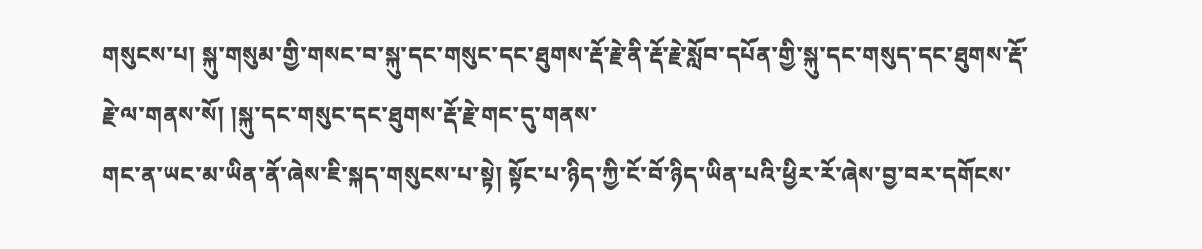གསུངས་པ། སྐུ་གསུམ་གྱི་གསང་བ་སྐུ་དང་གསུང་དང་ཐུགས་རྡོ་རྗེ་ནི་རྡོ་རྗེ་སློབ་དཔོན་གྱི་སྐུ་དང་གསུད་དང་ཐུགས་རྡོ་རྗེ་ལ་གནས་སོ། །སྐུ་དང་གསུང་དང་ཐུགས་རྡོ་རྗེ་གང་དུ་གནས་
གང་ན་ཡང་མ་ཡིན་ནོ་ཞེས་ཇི་སྐད་གསུངས་པ་སྟེ། སྟོང་པ་ཉིད་ཀྱི་ངོ་བོ་ཉིད་ཡིན་པའི་ཕྱིར་རོ་ཞེས་བྱ་བར་དགོངས་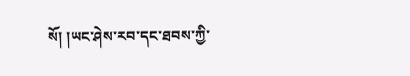སོ། །ཡང་ཤེས་རབ་དང་ཐབས་ཀྱི་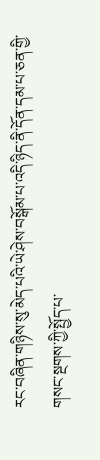རང་བཞིན་གཉིས་སུ་མེད་པའི་ཡེ་ཤེས་བསྒོམ་པ་འདི་ཉིད་ནི་དོན་དམ་པ་ཅན་གྱི་གསང་སྔགས་ཀྱི་སྤྱོད་པ་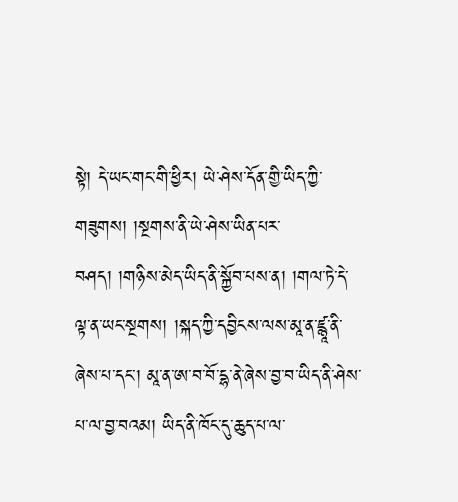སྟེ། དེ་ཡང་གང་གི་ཕྱིར། ཡེ་ཤེས་དོན་གྱི་ཡིད་ཀྱི་གཟུགས། །སྔགས་ནི་ཡེ་ཤེས་ཡིན་པར་བཤད། །གཉིས་མེད་ཡིད་ནི་སྐྱོབ་པས་ན། །གལ་ཏེ་དེ་ལྟ་ན་ཡང་སྔགས། །སྐད་ཀྱི་དབྱིངས་ལས་མཱ་ན་ཛྙཱ་ནི་ཞེས་པ་དང་། མཱ་ན་ཨ་བ་བོ་དྷ་ནེ་ཞེས་བྱ་བ་ཡིད་ནི་ཤེས་པ་ལ་བྱ་བའམ། ཡིད་ནི་ཁོང་དུ་ཆུད་པ་ལ་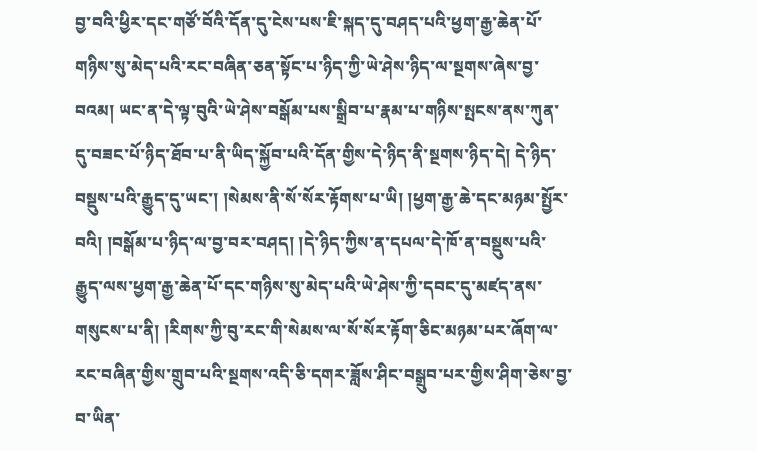བྱ་བའི་ཕྱིར་དང་གཙོ་བོའི་དོན་དུ་ངེས་པས་ཇི་སྐད་དུ་བཤད་པའི་ཕྱག་རྒྱ་ཆེན་པོ་གཉིས་སུ་མེད་པའི་རང་བཞིན་ཅན་སྟོང་པ་ཉིད་ཀྱི་ཡེ་ཤེས་ཉིད་ལ་སྔགས་ཞེས་བྱ་བའམ། ཡང་ན་དེ་ལྟ་བུའི་ཡེ་ཤེས་བསྒོམ་པས་སྒྲིབ་པ་རྣམ་པ་གཉིས་སྤངས་ནས་ཀུན་དུ་བཟང་པོ་ཉིད་ཐོབ་པ་ནི་ཡིད་སྐྱོབ་པའི་དོན་གྱིས་དེ་ཉིད་ནི་སྔགས་ཉིད་དེ། དེ་ཉིད་བསྡུས་པའི་རྒྱུད་དུ་ཡང་། །སེམས་ནི་སོ་སོར་རྟོགས་པ་ཡི། །ཕྱག་རྒྱ་ཆེ་དང་མཉམ་སྤྱོར་བའི། །བསྒོམ་པ་ཉིད་ལ་བྱ་བར་བཤད། །དེ་ཉིད་ཀྱིས་ན་དཔལ་དེ་ཁོ་ན་བསྡུས་པའི་རྒྱུད་ལས་ཕྱག་རྒྱ་ཆེན་པོ་དང་གཉིས་སུ་མེད་པའི་ཡེ་ཤེས་ཀྱི་དབང་དུ་མཛད་ནས་གསུངས་པ་ནི། །རིགས་ཀྱི་བུ་རང་གི་སེམས་ལ་སོ་སོར་རྟོག་ཅིང་མཉམ་པར་ཞོག་ལ་རང་བཞིན་གྱིས་གྲུབ་པའི་སྔགས་འདི་ཅི་དགར་ཟློས་ཤིང་བསྒྲུབ་པར་གྱིས་ཤིག་ཅེས་བྱ་བ་ཡིན་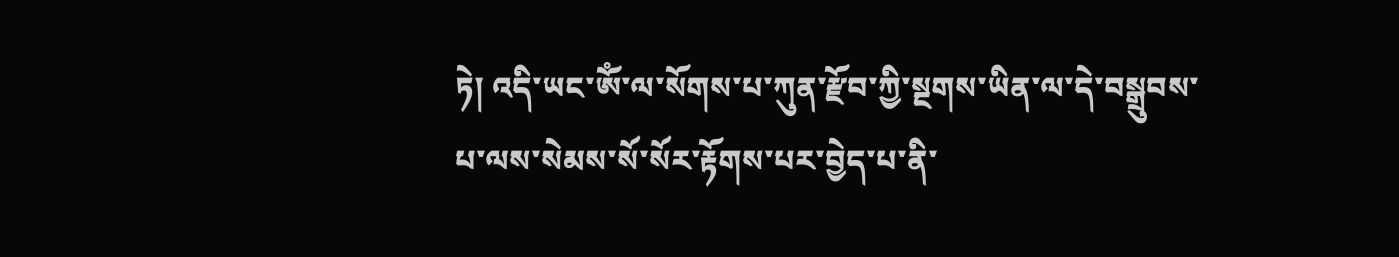ཏེ། འདི་ཡང་ཨོཾ་ལ་སོགས་པ་ཀུན་རྫོབ་ཀྱི་སྔགས་ཡིན་ལ་དེ་བསྒྲུབས་པ་ལས་སེམས་སོ་སོར་རྟོགས་པར་བྱེད་པ་ནི་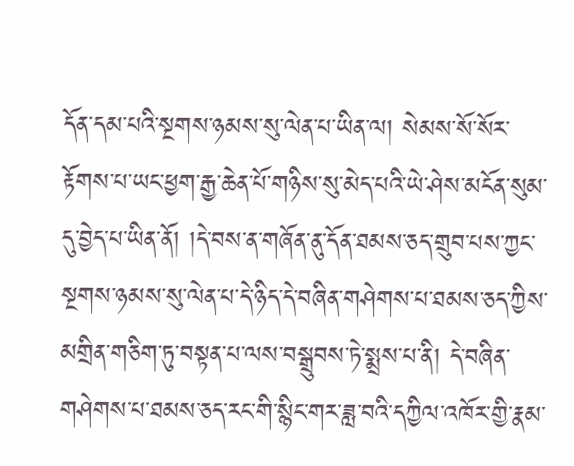དོན་དམ་པའི་སྔགས་ཉམས་སུ་ལེན་པ་ཡིན་ལ། སེམས་སོ་སོར་རྟོགས་པ་ཡང་ཕྱག་རྒྱ་ཆེན་པོ་གཉིས་སུ་མེད་པའི་ཡེ་ཤེས་མངོན་སུམ་དུ་བྱེད་པ་ཡིན་ནོ། །དེ་བས་ན་གཞོན་ནུ་དོན་ཐམས་ཅད་གྲུབ་པས་ཀྱང་སྔགས་ཉམས་སུ་ལེན་པ་དེ་ཉིད་དེ་བཞིན་གཤེགས་པ་ཐམས་ཅད་ཀྱིས་མགྲིན་གཅིག་ཏུ་བསྟན་པ་ལས་བསྒྲུབས་ཏེ་སྨྲས་པ་ནི། དེ་བཞིན་གཤེགས་པ་ཐམས་ཅད་རང་གི་སྙིང་གར་ཟླ་བའི་དཀྱིལ་འཁོར་གྱི་རྣམ་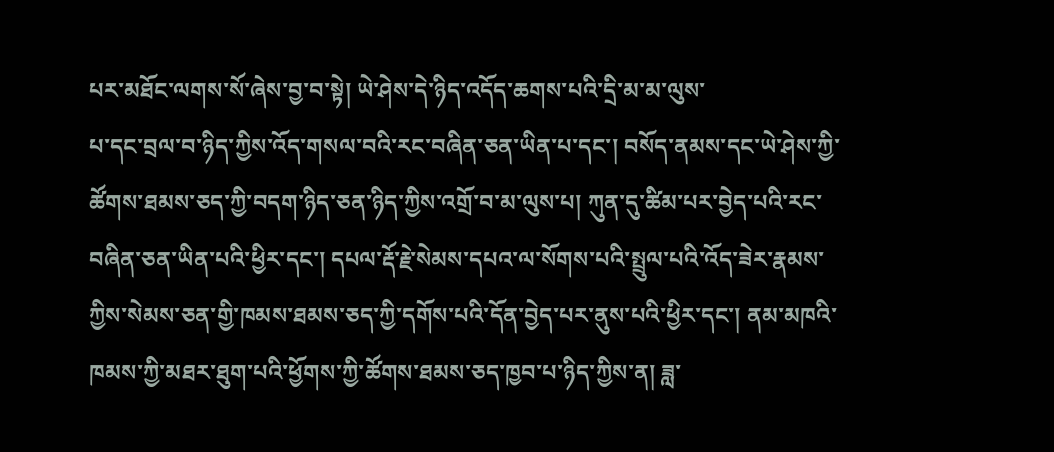པར་མཐོང་ལགས་སོ་ཞེས་བྱ་བ་སྟེ། ཡེ་ཤེས་དེ་ཉིད་འདོད་ཆགས་པའི་དྲི་མ་མ་ལུས་
པ་དང་བྲལ་བ་ཉིད་ཀྱིས་འོད་གསལ་བའི་རང་བཞིན་ཅན་ཡིན་པ་དང་། བསོད་ནམས་དང་ཡེ་ཤེས་ཀྱི་ཚོགས་ཐམས་ཅད་ཀྱི་བདག་ཉིད་ཅན་ཉིད་ཀྱིས་འགྲོ་བ་མ་ལུས་པ། ཀུན་དུ་ཚིམ་པར་བྱེད་པའི་རང་བཞིན་ཅན་ཡིན་པའི་ཕྱིར་དང་། དཔལ་རྡོ་རྗེ་སེམས་དཔའ་ལ་སོགས་པའི་སྤྲུལ་པའི་འོད་ཟེར་རྣམས་ཀྱིས་སེམས་ཅན་གྱི་ཁམས་ཐམས་ཅད་ཀྱི་དགོས་པའི་དོན་བྱེད་པར་ནུས་པའི་ཕྱིར་དང་། ནམ་མཁའི་ཁམས་ཀྱི་མཐར་ཐུག་པའི་ཕྱོགས་ཀྱི་ཚོགས་ཐམས་ཅད་ཁྱབ་པ་ཉིད་ཀྱིས་ན། ཟླ་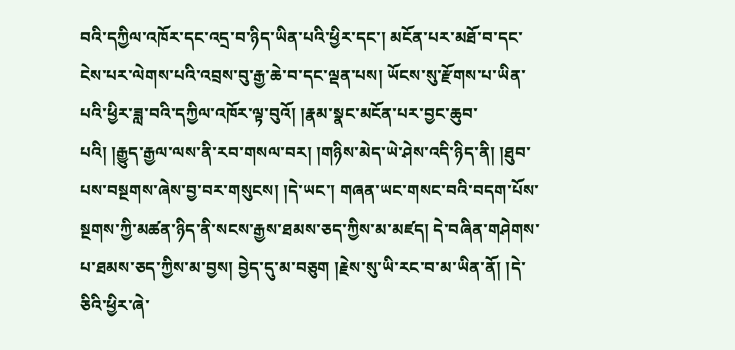བའི་དཀྱིལ་འཁོར་དང་འདྲ་བ་ཉིད་ཡིན་པའི་ཕྱིར་དང་། མངོན་པར་མཐོ་བ་དང་ངེས་པར་ལེགས་པའི་འབྲས་བུ་རྒྱ་ཆེ་བ་དང་ལྡན་པས། ཡོངས་སུ་རྫོགས་པ་ཡིན་པའི་ཕྱིར་ཟླ་བའི་དཀྱིལ་འཁོར་ལྟ་བུའོ། །རྣམ་སྣང་མངོན་པར་བྱང་ཆུབ་པའི། །རྒྱུད་རྒྱལ་ལས་ནི་རབ་གསལ་བར། །གཉིས་མེད་ཡེ་ཤེས་འདི་ཉིད་ནི། །ཐུབ་པས་བསྔགས་ཞེས་བྱ་བར་གསུངས། །དེ་ཡང་། གཞན་ཡང་གསང་བའི་བདག་པོས་སྔགས་ཀྱི་མཚན་ཉིད་ནི་སངས་རྒྱས་ཐམས་ཅད་ཀྱིས་མ་མཛད། དེ་བཞིན་གཤེགས་པ་ཐམས་ཅད་ཀྱིས་མ་བྱས། བྱེད་དུ་མ་བཅུག །རྗེས་སུ་ཡི་རང་བ་མ་ཡིན་ནོ། །དེ་ཅིའི་ཕྱིར་ཞེ་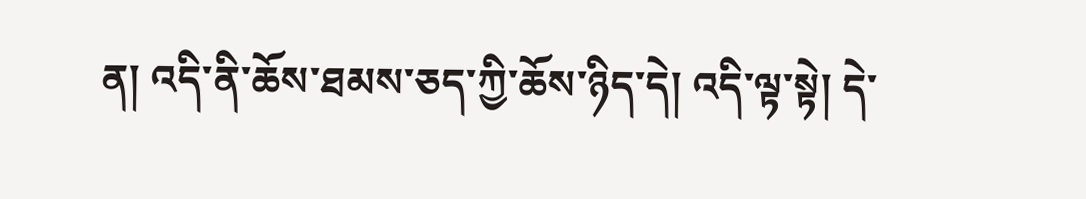ན། འདི་ནི་ཆོས་ཐམས་ཅད་ཀྱི་ཆོས་ཉིད་དེ། འདི་ལྟ་སྟེ། དེ་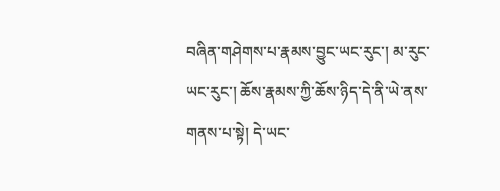བཞིན་གཤེགས་པ་རྣམས་བྱུང་ཡང་རུང་། མ་རུང་ཡང་རུང་། ཆོས་རྣམས་ཀྱི་ཆོས་ཉིད་དེ་ནི་ཡེ་ནས་གནས་པ་སྟེ། དེ་ཡང་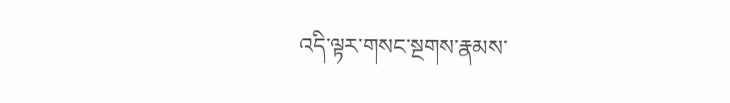འདི་ལྟར་གསང་སྔགས་རྣམས་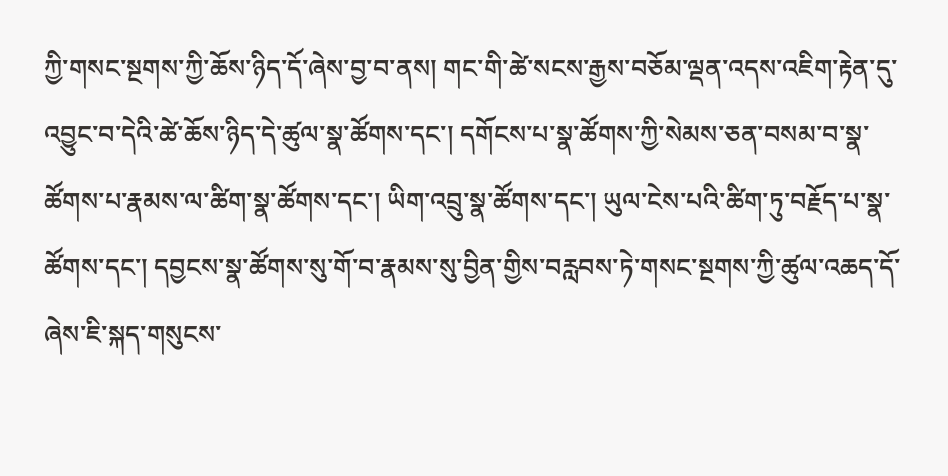ཀྱི་གསང་སྔགས་ཀྱི་ཆོས་ཉིད་དོ་ཞེས་བྱ་བ་ནས། གང་གི་ཚེ་སངས་རྒྱས་བཅོམ་ལྡན་འདས་འཇིག་རྟེན་དུ་འབྱུང་བ་དེའི་ཚེ་ཆོས་ཉིད་དེ་ཚུལ་སྣ་ཚོགས་དང་། དགོངས་པ་སྣ་ཚོགས་ཀྱི་སེམས་ཅན་བསམ་བ་སྣ་ཚོགས་པ་རྣམས་ལ་ཚིག་སྣ་ཚོགས་དང་། ཡིག་འབྲུ་སྣ་ཚོགས་དང་། ཡུལ་ངེས་པའི་ཚིག་ཏུ་བརྗོད་པ་སྣ་ཚོགས་དང་། དབྱངས་སྣ་ཚོགས་སུ་གོ་བ་རྣམས་སུ་བྱིན་གྱིས་བརླབས་ཏེ་གསང་སྔགས་ཀྱི་ཚུལ་འཆད་དོ་ཞེས་ཇི་སྐད་གསུངས་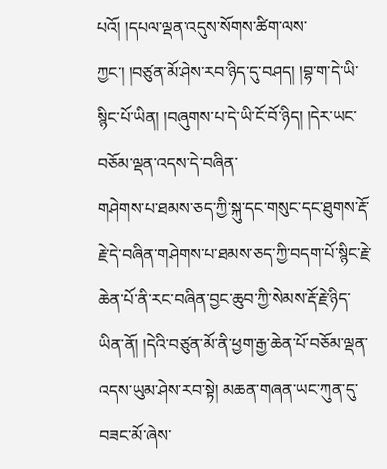པའོ། །དཔལ་ལྡན་འདུས་སོགས་ཚིག་ལས་ཀྱང་། །བཙུན་མོ་ཤེས་རབ་ཉིད་དུ་བཤད། །བྷ་ག་དེ་ཡི་སྙིང་པོ་ཡིན། །བཞུགས་པ་དེ་ཡི་ངོ་བོ་ཉིད། །དེར་ཡང་བཅོམ་ལྡན་འདས་དེ་བཞིན་
གཤེགས་པ་ཐམས་ཅད་ཀྱི་སྐུ་དང་གསུང་དང་ཐུགས་རྡོ་རྗེ་དེ་བཞིན་གཤེགས་པ་ཐམས་ཅད་ཀྱི་བདག་པོ་སྙིང་རྗེ་ཆེན་པོ་ནི་རང་བཞིན་བྱང་ཆུབ་ཀྱི་སེམས་རྡོ་རྗེ་ཉིད་ཡིན་ནོ། །དེའི་བཙུན་མོ་ནི་ཕྱག་རྒྱ་ཆེན་པོ་བཅོམ་ལྡན་འདས་ཡུམ་ཤེས་རབ་སྟེ། མཆན་གཞན་ཡང་ཀུན་དུ་བཟང་མོ་ཞེས་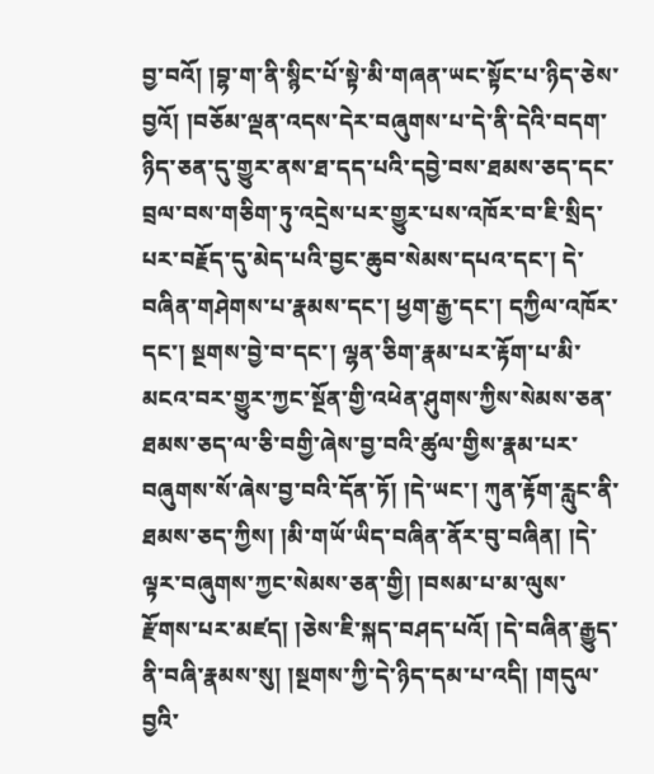བྱ་བའོ། །བྷ་ག་ནི་སྙིང་པོ་སྟེ་མི་གཞན་ཡང་སྟོང་པ་ཉིད་ཅེས་བྱའོ། །བཅོམ་ལྡན་འདས་དེར་བཞུགས་པ་དེ་ནི་དེའི་བདག་ཉིད་ཅན་དུ་གྱུར་ནས་ཐ་དད་པའི་དབྱེ་བས་ཐམས་ཅད་དང་བྲལ་བས་གཅིག་ཏུ་འདྲེས་པར་གྱུར་པས་འཁོར་བ་ཇི་སྲིད་པར་བརྗོད་དུ་མེད་པའི་བྱང་ཆུབ་སེམས་དཔའ་དང་། དེ་བཞིན་གཤེགས་པ་རྣམས་དང་། ཕྱག་རྒྱ་དང་། དཀྱིལ་འཁོར་དང་། སྔགས་བྱེ་བ་དང་། ལྷན་ཅིག་རྣམ་པར་རྟོག་པ་མི་མངའ་བར་གྱུར་ཀྱང་སྔོན་གྱི་འཕེན་ཤུགས་ཀྱིས་སེམས་ཅན་ཐམས་ཅད་ལ་ཅི་བགྱི་ཞེས་བྱ་བའི་ཚུལ་གྱིས་རྣམ་པར་བཞུགས་སོ་ཞེས་བྱ་བའི་དོན་ཏོ། །དེ་ཡང་། ཀུན་རྟོག་རླུང་ནི་ཐམས་ཅད་ཀྱིས། །མི་གཡོ་ཡིད་བཞིན་ནོར་བུ་བཞིན། །དེ་ལྟར་བཞུགས་ཀྱང་སེམས་ཅན་གྱི། །བསམ་པ་མ་ལུས་རྫོགས་པར་མཛད། །ཅེས་ཇི་སྐད་བཤད་པའོ། །དེ་བཞིན་རྒྱུད་ནི་བཞི་རྣམས་སུ། །སྔགས་ཀྱི་དེ་ཉིད་དམ་པ་འདི། །གདུལ་བྱའི་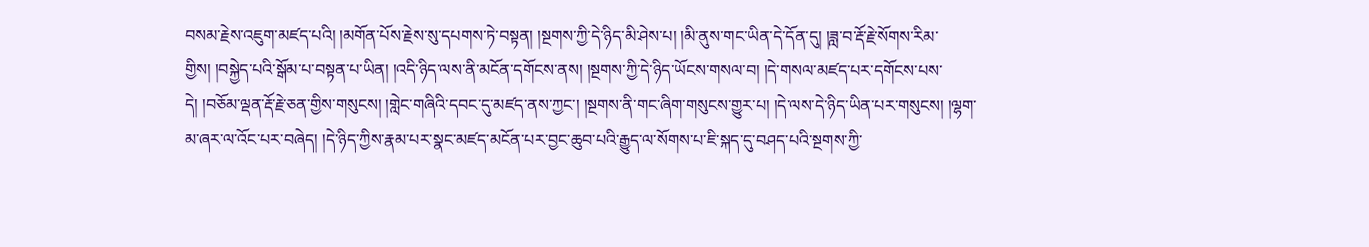བསམ་རྗེས་འཇུག་མཛད་པའི། །མགོན་པོས་རྗེས་སུ་དཔགས་ཏེ་བསྟན། །སྔགས་ཀྱི་དེ་ཉིད་མི་ཤེས་པ། །མི་ནུས་གང་ཡིན་དེ་དོན་དུ། །ཟླ་བ་རྡོ་རྗེ་སོགས་རིམ་གྱིས། །བསྐྱེད་པའི་སྒོམ་པ་བསྟན་པ་ཡིན། །འདི་ཉིད་ལས་ནི་མངོན་དགོངས་ནས། །སྔགས་ཀྱི་དེ་ཉིད་ཡོངས་གསལ་བ། །དེ་གསལ་མཛད་པར་དགོངས་པས་དེ། །བཅོམ་ལྡན་རྡོ་རྗེ་ཅན་གྱིས་གསུངས། །གླེང་གཞིའི་དབང་དུ་མཛད་ནས་ཀྱང་། །སྔགས་ནི་གང་ཞིག་གསུངས་གྱུར་པ། །དེ་ལས་དེ་ཉིད་ཡིན་པར་གསུངས། །ལྷག་མ་ཞར་ལ་འོང་པར་བཞེད། །དེ་ཉིད་ཀྱིས་རྣམ་པར་སྣང་མཛད་མངོན་པར་བྱང་ཆུབ་པའི་རྒྱུད་ལ་སོགས་པ་ཇི་སྐད་དུ་བཤད་པའི་སྔགས་ཀྱི་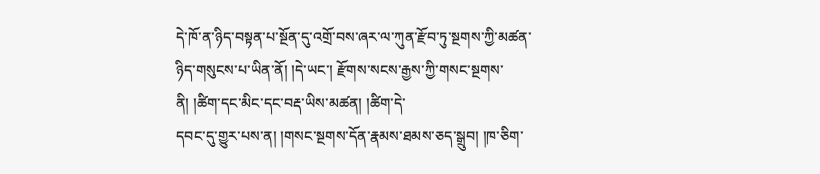དེ་ཁོ་ན་ཉིད་བསྟན་པ་སྔོན་དུ་འགྲོ་བས་ཞར་ལ་ཀུན་རྫོབ་ཏུ་སྔགས་ཀྱི་མཚན་ཉིད་གསུངས་པ་ཡིན་ནོ། །དེ་ཡང་། རྫོགས་སངས་རྒྱས་ཀྱི་གསང་སྔགས་ནི། །ཚིག་དང་མིང་དང་བརྡ་ཡིས་མཚན། །ཚིག་དེ་
དབང་དུ་གྱུར་པས་ན། །གསང་སྔགས་དོན་རྣམས་ཐམས་ཅད་སྒྲུབ། །ཁ་ཅིག་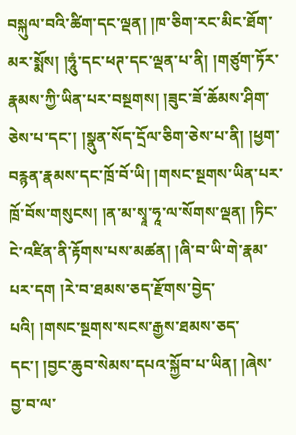བསྐུལ་བའི་ཚིག་དང་ལྡན། །ཁ་ཅིག་རང་མིང་ཐོག་མར་སྨོས། །ཧཱུཾ་དང་ཕཊ་དང་ལྡན་པ་ནི། །གཙུག་ཏོར་རྣམས་ཀྱི་ཡིན་པར་བསྔགས། །ཟུང་ཟོ་ཆོམས་ཤིག་ཅེས་པ་དང་། །སྣུན་སོད་དྲོལ་ཅིག་ཅེས་པ་ནི། །ཕྱག་བརྙན་རྣམས་དང་ཁྲོ་བོ་ཡི། །གསང་སྔགས་ཡིན་པར་ཁྲོ་བོས་གསུངས། །ན་མ་སྭཱ་ཧཱ་ལ་སོགས་ལྡན། །ཏིང་ངེ་འཛིན་ནི་རྟོགས་པས་མཚན། །ཞི་བ་ཡི་གེ་རྣམ་པར་དག །རེ་བ་ཐམས་ཅད་རྫོགས་བྱེད་པའི། །གསང་སྔགས་སངས་རྒྱས་ཐམས་ཅད་དང་། །བྱང་ཆུབ་སེམས་དཔའ་སྐྱོབ་པ་ཡིན། །ཞེས་བྱ་བ་ལ་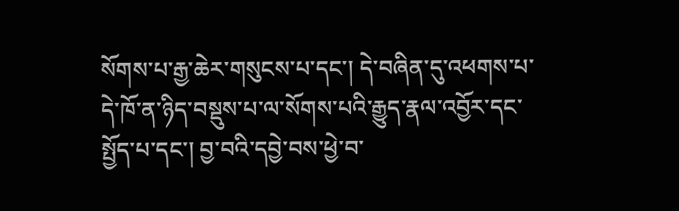སོགས་པ་རྒྱ་ཆེར་གསུངས་པ་དང་། དེ་བཞིན་དུ་འཕགས་པ་དེ་ཁོ་ན་ཉིད་བསྡུས་པ་ལ་སོགས་པའི་རྒྱུད་རྣལ་འབྱོར་དང་སྤྱོད་པ་དང་། བྱ་བའི་དབྱེ་བས་ཕྱེ་བ་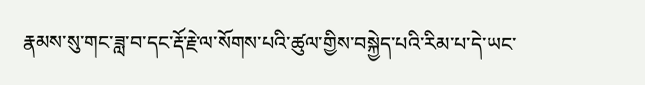རྣམས་སུ་གང་ཟླ་བ་དང་རྡོ་རྗེ་ལ་སོགས་པའི་ཚུལ་གྱིས་བསྐྱེད་པའི་རིམ་པ་དེ་ཡང་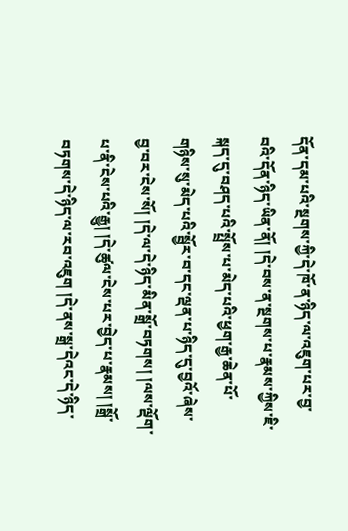དོན་དམ་པའི་སྔགས་ཀྱི་དེ་ཁོ་ན་ཉིད་ལ་འཇུག་པར་བྱ་བའི་དོན་ཉིད་ཡིན་ནོ། །དེ་བས་ན་སྔགས་པ་རྣམས་ཀྱིས་ཇི་སྐད་དུ་བཤད་པའི་སྤྲོས་པ་མེད་པའི་ཕྱག་རྒྱ་ཆེན་པོ་གཉིས་སུ་མེད་པའི་སྦྱོར་བ་དང་ལྡན་པ་ཉིད་དུ་བྱའོ་ཞེས་བྱ་བར་ངེས་སོ། །དེ་ལ་དེ་ཉིད་མིན་སྒྲོ་བཏགས། །ལས་ལྡོག་པ་ནི་ངེས་པའི་རྒྱུ། །དེ་ཚུལ་ངེས་པར་བྱེད་པ་རྣམས། །སྒྲོ་བཏགས་དེ་ཉིད་ལ་རབ་འཇུག །དེ་ནས་སྒྲ་དེའང་དེ་ཉིད་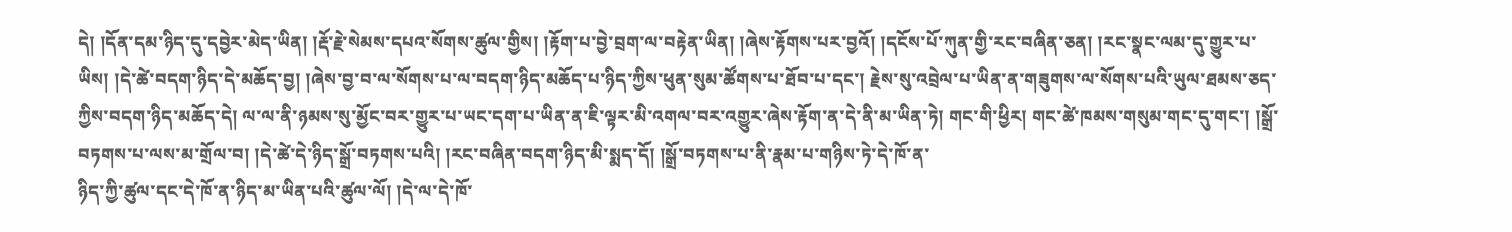དེ། །དོན་དམ་ཉིད་དུ་དབྱེར་མེད་ཡིན། །རྡོ་རྗེ་སེམས་དཔའ་སོགས་ཚུལ་གྱིས། །རྟོག་པ་བྱེ་བྲག་ལ་བརྟེན་ཡིན། །ཞེས་རྟོགས་པར་བྱའོ། །དངོས་པོ་ཀུན་གྱི་རང་བཞིན་ཅན། །རང་སྣང་ལམ་དུ་གྱུར་པ་ཡིས། །དེ་ཚེ་བདག་ཉིད་དེ་མཆོད་བྱ། །ཞེས་བྱ་བ་ལ་སོགས་པ་ལ་བདག་ཉིད་མཆོད་པ་ཉིད་ཀྱིས་ཕུན་སུམ་ཚོགས་པ་ཐོབ་པ་དང་། རྗེས་སུ་འབྲེལ་པ་ཡིན་ན་གཟུགས་ལ་སོགས་པའི་ཡུལ་ཐམས་ཅད་ཀྱིས་བདག་ཉིད་མཆོད་དེ། ལ་ལ་ནི་ཉམས་སུ་མྱོང་བར་གྱུར་པ་ཡང་དག་པ་ཡིན་ན་ཇི་ལྟར་མི་འགལ་བར་འགྱུར་ཞེས་རྟོག་ན་དེ་ནི་མ་ཡིན་ཏེ། གང་གི་ཕྱིར། གང་ཚེ་ཁམས་གསུམ་གང་དུ་གང་། །སྒྲོ་བཏགས་པ་ལས་མ་གྲོལ་བ། །དེ་ཚེ་དེ་ཉིད་སྒྲོ་བཏགས་པའི། །རང་བཞིན་བདག་ཉིད་མི་སྨད་དོ། །སྒྲོ་བཏགས་པ་ནི་རྣམ་པ་གཉིས་ཏེ་དེ་ཁོ་ན་
ཉིད་ཀྱི་ཚུལ་དང་དེ་ཁོ་ན་ཉིད་མ་ཡིན་པའི་ཚུལ་ལོ། །དེ་ལ་དེ་ཁོ་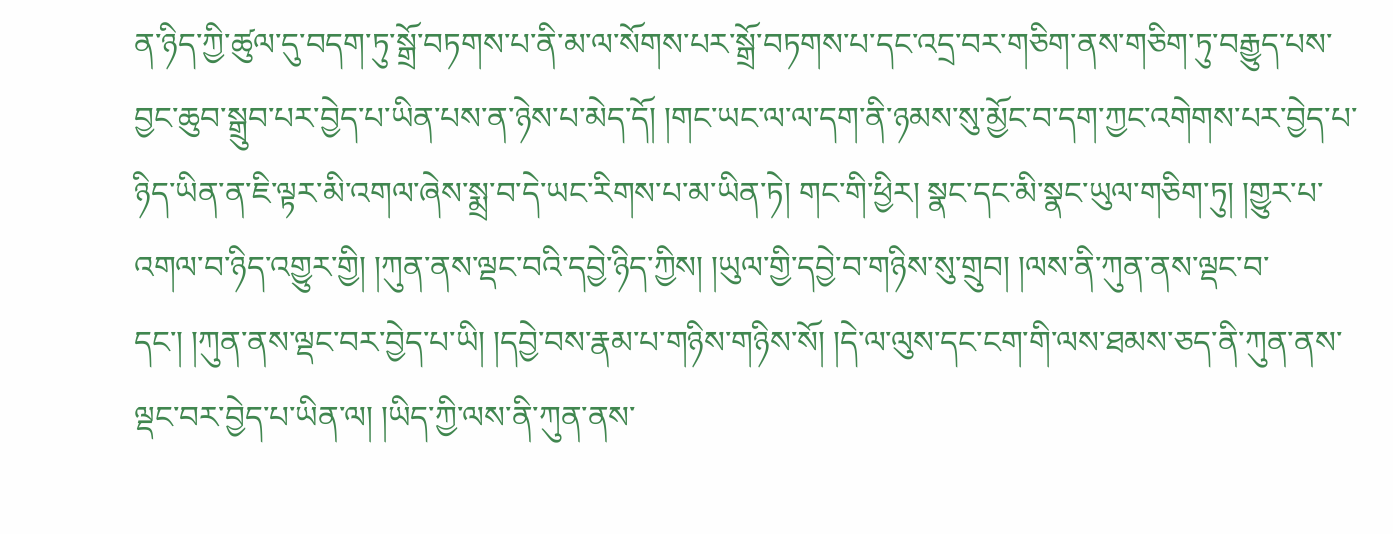ན་ཉིད་ཀྱི་ཚུལ་དུ་བདག་ཏུ་སྒྲོ་བཏགས་པ་ནི་མ་ལ་སོགས་པར་སྒྲོ་བཏགས་པ་དང་འདྲ་བར་གཅིག་ནས་གཅིག་ཏུ་བརྒྱུད་པས་བྱང་ཆུབ་སྒྲུབ་པར་བྱེད་པ་ཡིན་པས་ན་ཉེས་པ་མེད་དོ། །གང་ཡང་ལ་ལ་དག་ནི་ཉམས་སུ་མྱོང་བ་དག་ཀྱང་འགེགས་པར་བྱེད་པ་ཉིད་ཡིན་ན་ཇི་ལྟར་མི་འགལ་ཞེས་སྨྲ་བ་དེ་ཡང་རིགས་པ་མ་ཡིན་ཏེ། གང་གི་ཕྱིར། སྣང་དང་མི་སྣང་ཡུལ་གཅིག་ཏུ། །གྱུར་པ་འགལ་བ་ཉིད་འགྱུར་གྱི། །ཀུན་ནས་ལྡང་བའི་དབྱེ་ཉིད་ཀྱིས། །ཡུལ་གྱི་དབྱེ་བ་གཉིས་སུ་གྲུབ། །ལས་ནི་ཀུན་ནས་ལྡང་བ་དང་། །ཀུན་ནས་ལྡང་བར་བྱེད་པ་ཡི། །དབྱེ་བས་རྣམ་པ་གཉིས་གཉིས་སོ། །དེ་ལ་ལུས་དང་ངག་གི་ལས་ཐམས་ཅད་ནི་ཀུན་ནས་ལྡང་བར་བྱེད་པ་ཡིན་ལ། །ཡིད་ཀྱི་ལས་ནི་ཀུན་ནས་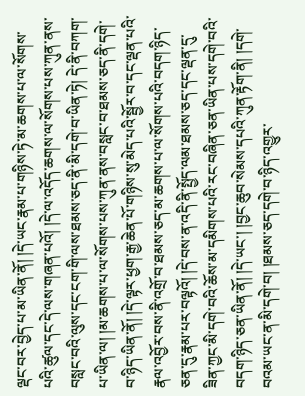ལྡང་བར་བྱེད་པ་མ་ཡིན་ནོ། །དེ་ཡང་རྣམ་པ་གཉིས་ཏེ་མ་ཆགས་པ་ལ་སོགས་པའི་ཚུལ་དང་དེ་ལས་གཞན་པའོ། །དེ་ལ་འདོད་ཆགས་ལ་སོགས་པས་ཀུན་ནས་བསླང་བའི་ལུས་དང་ངག་གི་ལས་ཐམས་ཅད་ནི་མི་དགེ་བ་ཡིན་ཏེ། དེ་ནི་བཀག་པ་ཡིན་ལ། །མ་ཆགས་པ་ལ་སོགས་པས་ཀུན་ནས་བསླང་བ་ཐམས་ཅད་ནི་དགེ་བ་ཉིད་ཡིན་ནོ། །དེ་ལྟར་ཕྱག་རྒྱ་ཆེན་པོ་གཉིས་སུ་མེད་པའི་སྦྱོར་བ་དང་ལྡན་པའི་རྣལ་འབྱོར་བས་ནི་འགྲོ་བ་ཐམས་ཅད་མ་ཆགས་པ་ལ་སོགས་པའི་བདག་ཉིད་ཅན་དུ་རྣམ་པར་བལྟའོ། །དེ་བས་ན་འདི་ནི་སྤྱོད་ལམ་ཐམས་ཅད་དང་ལྡན་དུ་ཟིན་ཀྱང་མི་དགེ་བའི་ཆོས་མ་དམིགས་པའི་རང་བཞིན་ཅན་ཡིན་པས་དགེ་བའི་བདག་ཉིད་ཅན་ཡིན་ནོ། །དེ་ཡང་། །བྱང་ཆུབ་སེམས་དཔའི་ཀུན་རྟོག་ནི། །དགེ་བའམ་ཡང་ན་མི་དགེ་བ། །ཐམས་ཅད་དགེ་བ་ཉིད་འགྱུར་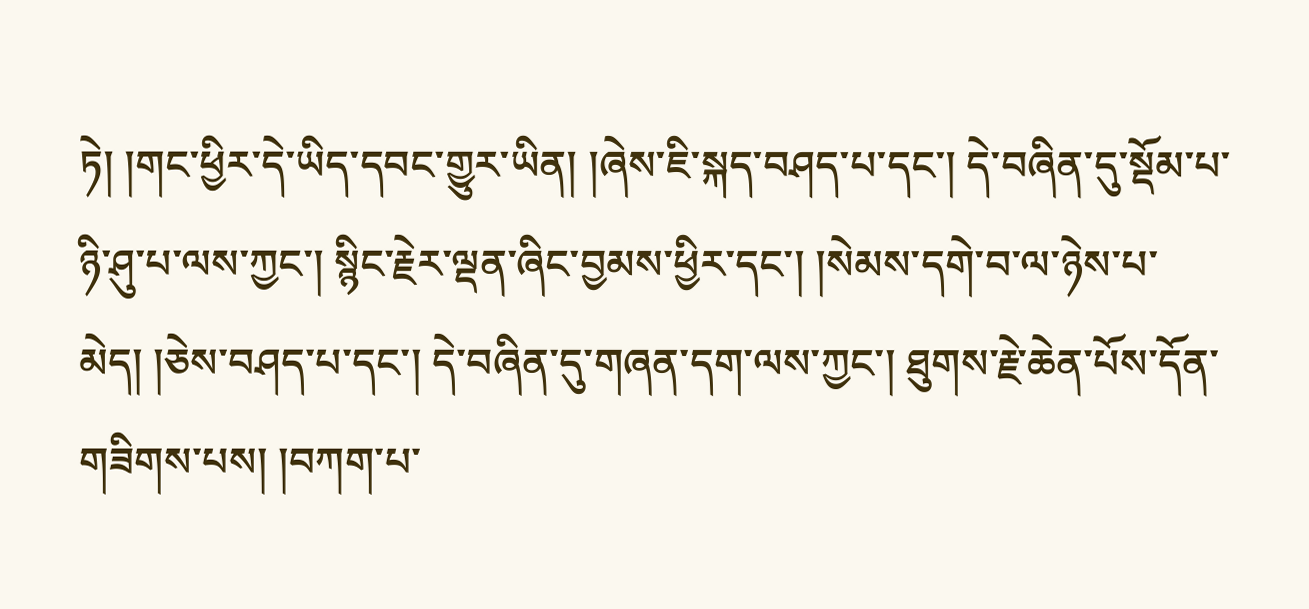ཏེ། །གང་ཕྱིར་དེ་ཡིད་དབང་གྱུར་ཡིན། །ཞེས་ཇི་སྐད་བཤད་པ་དང་། དེ་བཞིན་དུ་སྡོམ་པ་ཉི་ཤུ་པ་ལས་ཀྱང་། སྙིང་རྗེར་ལྡན་ཞིང་བྱམས་ཕྱིར་དང་། །སེམས་དགེ་བ་ལ་ཉེས་པ་མེད། །ཅེས་བཤད་པ་དང་། དེ་བཞིན་དུ་གཞན་དག་ལས་ཀྱང་། ཐུགས་རྗེ་ཆེན་པོས་དོན་གཟིགས་པས། །བཀག་པ་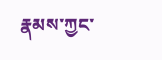རྣམས་ཀྱང་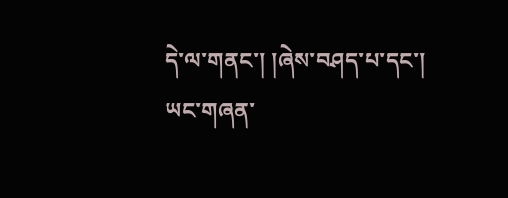དེ་ལ་གནང་། །ཞེས་བཤད་པ་དང་། ཡང་གཞན་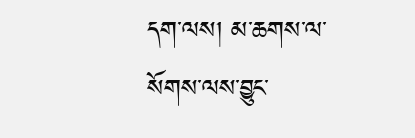དག་ལས། མ་ཆགས་ལ་སོགས་ལས་བྱུང་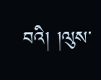བའི། །ལུས་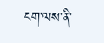ངག་ལས་ནི་